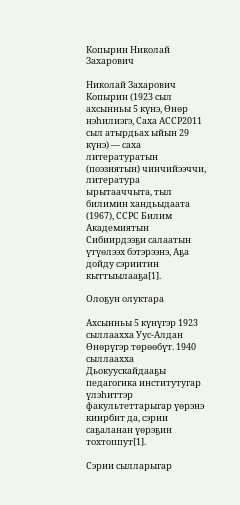Копырин Николай Захарович

Николай Захарович Копырин (1923 сыл ахсынньы 5 күнэ, Өнөр нэһилиэгэ, Саха АССР2011 сыл атырдьах ыйын 29 күнэ) — саха литературатын (поэзиятын) чинчийээччи, литература ырытааччыта, тыл билимин хандьыдаата (1967), ССРС Билим Академиятын Сибиирдээҕи салаатын үтүөлээх бэтэрээнэ, Аҕа дойду сэриитин кыттыылааҕа[1].

Олоҕун олуктара

Ахсынньы 5 күнүгэр 1923 сыллаахха Уус-Алдан Өнөрүгэр төрөөбүт. 1940 сыллаахха Дьокуускайдааҕы педагогика институтугар үлэһиттэр факультеттарыгар үөрэнэ киирбит да, сэрии саҕаланан үөрэҕин тохтоппут[1].

Сэрии сылларыгар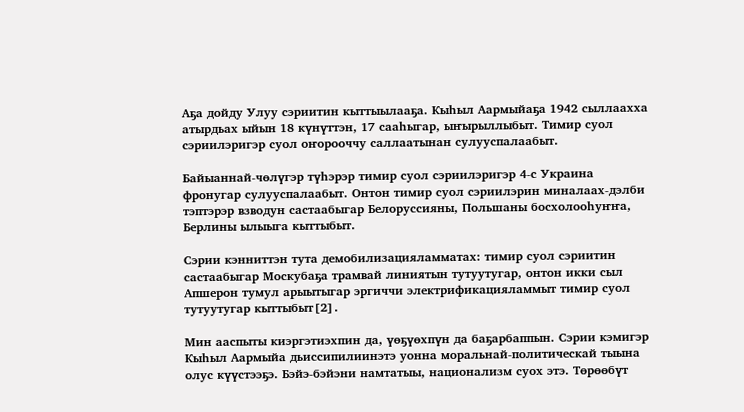Аҕа дойду Улуу сэриитин кыттыылааҕа. Кыһыл Аармыйаҕа 1942 сыллаахха атырдьах ыйын 18 күнүттэн, 17 сааһыгар, ыҥырыллыбыт. Тимир суол сэриилэригэр суол оҥорооччу саллаатынан сулууспалаабыт.

Байыаннай-чөлүгэр түһэрэр тимир суол сэриилэригэр 4-с Украина фронугар сулууспалаабыт. Онтон тимир суол сэриилэрин миналаах-дэлби тэптэрэр взводун састаабыгар Белоруссияны, Польшаны босхолооһуҥҥа, Берлины ылыыга кыттыбыт.

Сэрии кэнниттэн тута демобилизацияламматах: тимир суол сэриитин састаабыгар Москубаҕа трамвай линиятын тутуутугар, онтон икки сыл Апшерон тумул арыытыгар эргиччи электрификацияламмыт тимир суол тутуутугар кыттыбыт[2].

Мин ааспыты киэргэтиэхпин да, үөҕүөхпүн да баҕарбаппын. Сэрии кэмигэр Кыһыл Аармыйа дьиссипилиинэтэ уонна моральнай-политическай тыына олус күүстээҕэ. Бэйэ-бэйэни намтатыы, национализм суох этэ. Төрөөбүт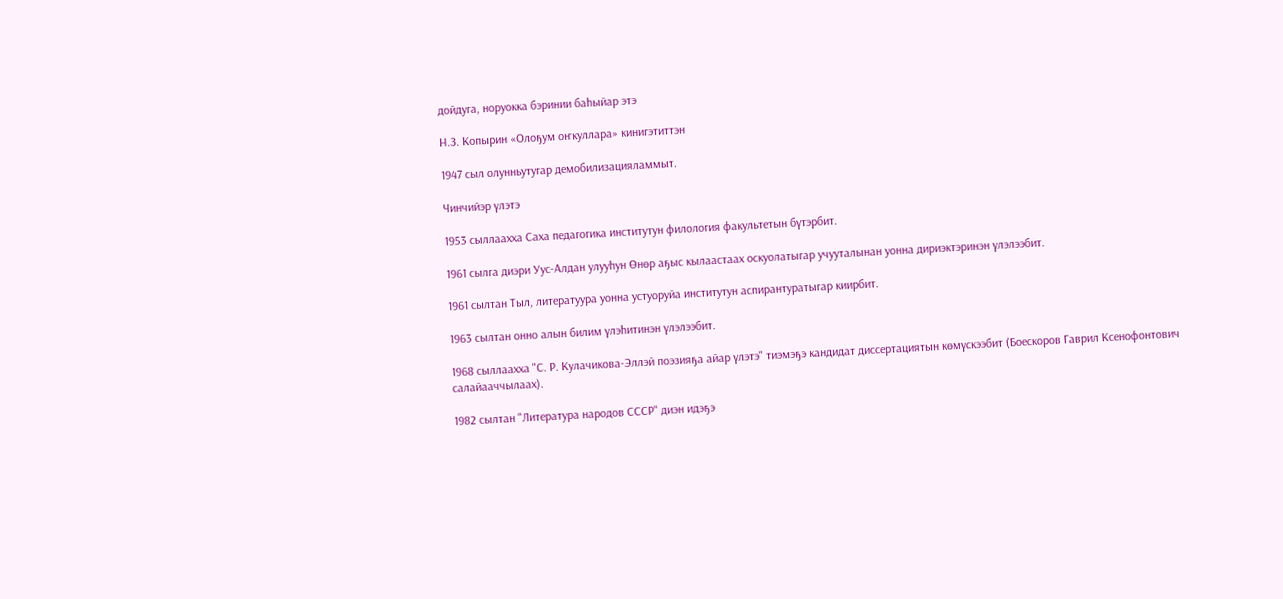дойдуга, норуокка бэринии баһыйар этэ

Н.З. Копырин «Олоҕум оҥкуллара» кинигэтиттэн

1947 сыл олунньутугар демобилизацияламмыт.

Чинчийэр үлэтэ

1953 сыллаахха Саха педагогика институтун филология факультетын бүтэрбит.

1961 сылга диэри Уус-Алдан улууһун Өнөр аҕыс кылаастаах оскуолатыгар учууталынан уонна дириэктэринэн үлэлээбит.

1961 сылтан Тыл, литератуура уонна устуоруйа институтун аспирантуратыгар киирбит.

1963 сылтан онно алын билим үлэһитинэн үлэлээбит.

1968 сыллаахха "С. Р. Кулачикова-Эллэй поэзияҕа айар үлэтэ" тиэмэҕэ кандидат диссертациятын көмүскээбит (Боескоров Гаврил Ксенофонтович салайааччылаах).

1982 сылтан "Литература народов СССР" диэн идэҕэ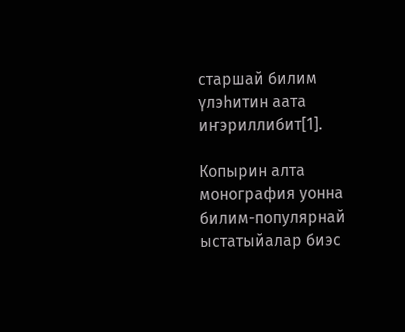старшай билим үлэһитин аата иҥэриллибит[1].

Копырин алта монография уонна билим-популярнай ыстатыйалар биэс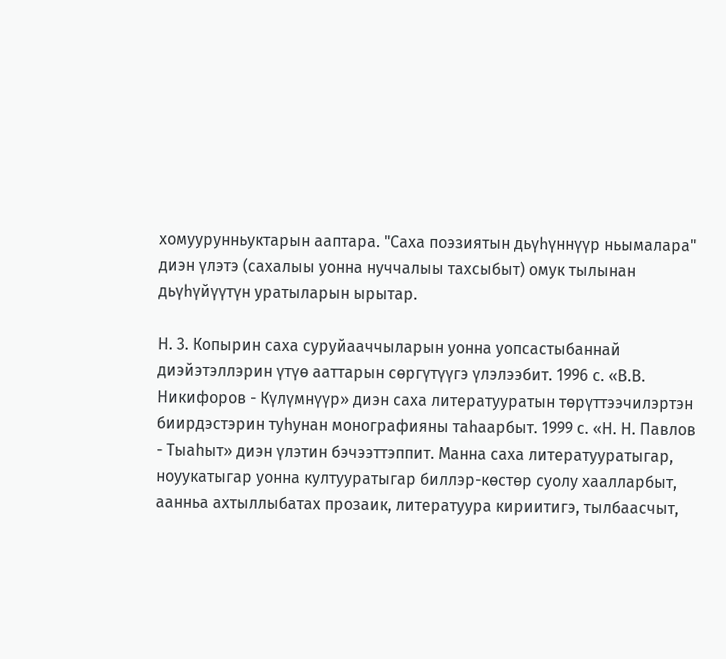хомуурунньуктарын ааптара. "Саха поэзиятын дьүһүннүүр ньымалара" диэн үлэтэ (сахалыы уонна нуччалыы тахсыбыт) омук тылынан дьүһүйүүтүн уратыларын ырытар.

Н. 3. Копырин саха суруйааччыларын уонна уопсастыбаннай диэйэтэллэрин үтүө ааттарын сөргүтүүгэ үлэлээбит. 1996 с. «В.В. Никифоров - Күлүмнүүр» диэн саха литератууратын төрүттээчилэртэн биирдэстэрин туһунан монографияны таһаарбыт. 1999 с. «Н. Н. Павлов - Тыаhыт» диэн үлэтин бэчээттэппит. Манна саха литератууратыгар, ноуукатыгар уонна култууратыгар биллэр-көстөр суолу хаалларбыт, аанньа ахтыллыбатах прозаик, литератуура кириитигэ, тылбаасчыт,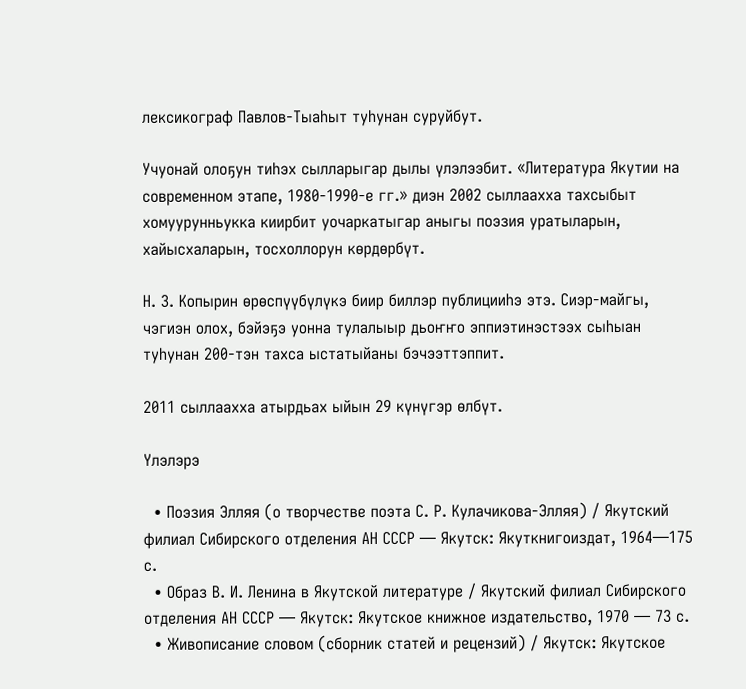лексикограф Павлов-Тыаһыт туһунан суруйбут.

Учуонай олоҕун тиһэх сылларыгар дылы үлэлээбит. «Литература Якутии на современном этапе, 1980-1990-е гг.» диэн 2002 сыллаахха тахсыбыт хомуурунньукка киирбит уочаркатыгар аныгы поэзия уратыларын, хайысхаларын, тосхоллорун көрдөрбүт.

Н. З. Копырин өрөспүүбүлүкэ биир биллэр публицииһэ этэ. Сиэр-майгы, чэгиэн олох, бэйэҕэ уонна тулалыыр дьоҥҥо эппиэтинэстээх сыһыан туһунан 200-тэн тахса ыстатыйаны бэчээттэппит.

2011 сыллаахха атырдьах ыйын 29 күнүгэр өлбүт.

Үлэлэрэ

  • Поэзия Элляя (о творчестве поэта С. Р. Кулачикова-Элляя) / Якутский филиал Сибирского отделения АН СССР — Якутск: Якуткнигоиздат, 1964—175 с.
  • Образ В. И. Ленина в Якутской литературе / Якутский филиал Сибирского отделения АН СССР — Якутск: Якутское книжное издательство, 1970 — 73 с.
  • Живописание словом (сборник статей и рецензий) / Якутск: Якутское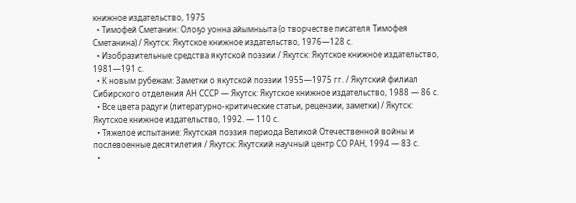книжное издательство, 1975
  • Тимофей Сметанин: Олоҕо уонна айымньыта (о творчестве писателя Тимофея Сметанина) / Якутск: Якутское книжное издательство, 1976—128 с.
  • Изобразительные средства якутской поэзии / Якутск: Якутское книжное издательство, 1981—191 с.
  • К новым рубежам: Заметки о якутской поэзии 1955—1975 гг. / Якутский филиал Сибирского отделения АН СССР — Якутск: Якутское книжное издательство, 1988 — 86 с.
  • Все цвета радуги (литературно-критические статьи, рецензии, заметки) / Якутск: Якутское книжное издательство, 1992. — 110 с.
  • Тяжелое испытание: Якутская поэзия периода Великой Отечественной войны и послевоенные десятилетия / Якутск: Якутский научный центр СО РАН, 1994 — 83 с.
  •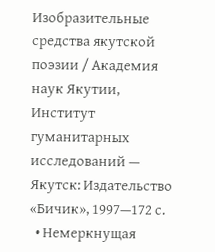Изобразительные средства якутской поэзии / Академия наук Якутии, Институт гуманитарных исследований — Якутск: Издательство «Бичик», 1997—172 с.
  • Немеркнущая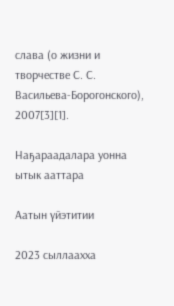слава (о жизни и творчестве С. С. Васильева-Борогонского), 2007[3][1].

Наҕараадалара уонна ытык ааттара

Аатын үйэтитии

2023 сыллаахха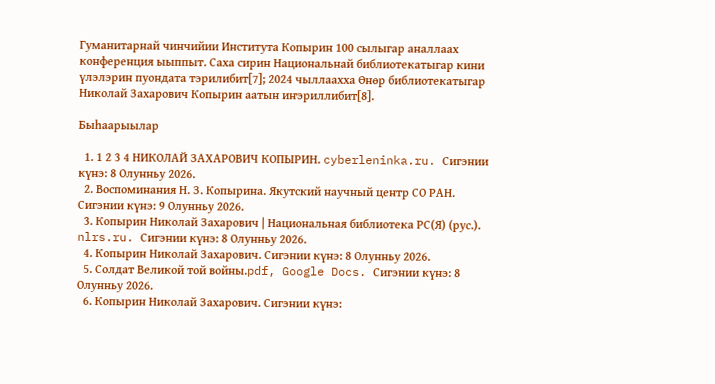Гуманитарнай чинчийии Института Копырин 100 сылыгар аналлаах конференция ыыппыт. Саха сирин Национальнай библиотекатыгар кини үлэлэрин пуондата тэрилибит[7]; 2024 чыллаахха Өнөр библиотекатыгар Николай Захарович Копырин аатын иҥэриллибит[8].

Быһаарыылар

  1. 1 2 3 4 НИКОЛАЙ ЗАХАРОВИЧ КОПЫРИН. cyberleninka.ru. Сигэнии күнэ: 8 Олунньу 2026.
  2. Воспоминания Н. З. Копырина. Якутский научный центр СО РАН. Сигэнии күнэ: 9 Олунньу 2026.
  3. Копырин Николай Захарович | Национальная библиотека РС(Я) (рус.). nlrs.ru. Сигэнии күнэ: 8 Олунньу 2026.
  4. Копырин Николай Захарович. Сигэнии күнэ: 8 Олунньу 2026.
  5. Солдат Великой той войны.pdf, Google Docs. Сигэнии күнэ: 8 Олунньу 2026.
  6. Копырин Николай Захарович. Сигэнии күнэ: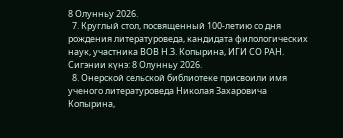8 Олунньу 2026.
  7. Круглый стол, посвященный 100-летию со дня рождения литературоведа, кандидата филологических наук, участника ВОВ Н.З. Копырина, ИГИ СО РАН. Сигэнии күнэ: 8 Олунньу 2026.
  8. Онерской сельской библиотеке присвоили имя ученого литературоведа Николая Захаровича Копырина,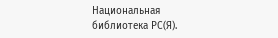Национальная библиотека РС(Я).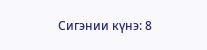Сигэнии күнэ: 8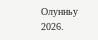Олунньу 2026.